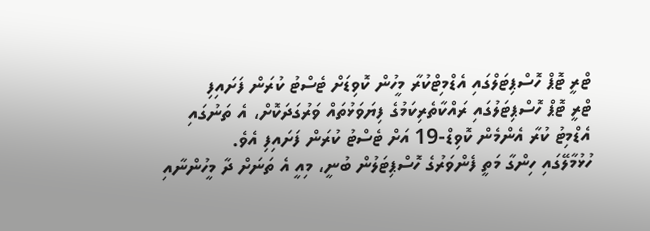ޓްރީ ޓޮޕް ހޮސްޕިޓަލްގައި އެޑްމިޓްކުރާ މީހުން ކޮވިޑަށް ޓެސްޓު ކުރަން ފަށައިފި
ޓްރީ ޓޮޕް ހޮސްޕިޓަލުގައި ރައްކާތެރިކަމުގެ ފިޔަވަޅުތައް ވަރުގަދަކޮށް، އެ ތަނުގައި އެޑްމިޓު ކުރާ އެންމެން ކޮވިޑް-19 އަށް ޓެސްޓު ކުރަން ފަށައިފި އެވެ.
ހުޅުމާލޭގައި ހިންގާ މަތީ ފެންވަރުގެ ހޮސްޕިޓަލުން ބުނީ، މިއީ އެ ތަނަށް ދާ މީހުންނާއި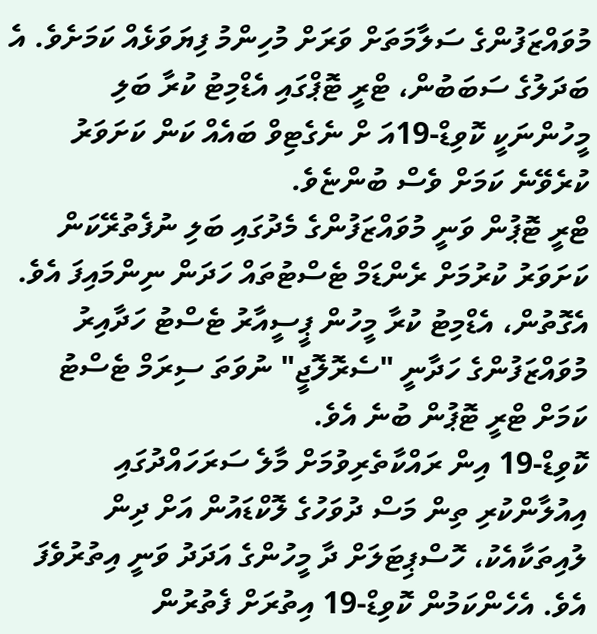މުވައްޒަފުންގެ ސަލާމަތަށް ވަރަށް މުހިންމު ފިޔަވަޅެއް ކަމަށެވެ. އެ ބަދަލުގެ ސަބަބުން، ޓްރީ ޓޮޕްގައި އެޑްމިޓު ކުރާ ބަލި މީހުންނަކީ ކޮވިޑް-19އަ ށް ނެގެޓިވް ބައެއް ކަން ކަށަވަރު ކުރެވޭނެ ކަމަށް ވެސް ބުންޏެވެ.
ޓްރީ ޓޮޕުން ވަނީ މުވައްޒަފުންގެ މެދުގައި ބަލި ނުފެތުރޭކަން ކަށަވަރު ކުރުމަށް ރެންޑަމް ޓެސްޓުތައް ހަދަން ނިންމައިފަ އެވެ. އެގޮތުން، އެޑްމިޓު ކުރާ މީހުން ޕީސީއާރު ޓެސްޓު ހަދާއިރު މުވައްޒަފުންގެ ހަދާނީ "ސެރޮލޮޖީ" ނުވަތަ ސިރަމް ޓެސްޓު ކަމަށް ޓްރީ ޓޮޕުން ބުނެ އެވެ.
ކޮވިޑް-19 އިން ރައްކާތެރިވުމަށް މާލެ ސަރަހައްދުގައި އިއުލާންކުރި ތިން މަސް ދުވަހުގެ ލޮކްޑައުން އަށް ދިން ލުއިތަކާއެކު، ހޮސްޕިޓަލަށް ދާ މީހުންގެ އަދަދު ވަނީ އިތުރުވެފަ އެވެ. އެހެންކަމުން ކޮވިޑް-19 އިތުރަށް ފެތުރުން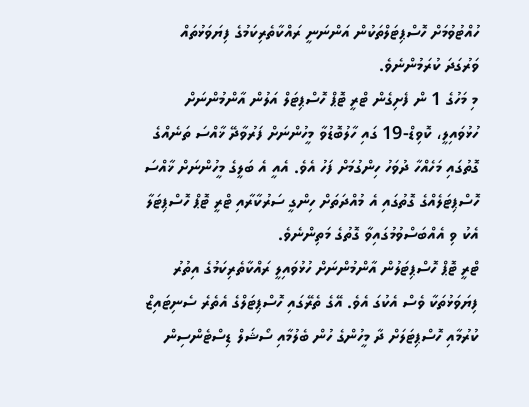ހުއްޓުވުމަށް ހޮސްޕިޓަލްތަކުން އަންނަނީ ރައްކާތެރިކަމުގެ ފިޔަވަޅުތައް ވަރުގަދަ ކުރަމުންނެވެ.
މި މަހުގެ 1 ން ފެށިގެން ޓްރީ ޓޮޕް ހޮސްޕިޓަލް އަލުން އާންމުންނަށް ހުޅުވައިލީ، ކޮވިޑް-19 ގައި ހާލުބޮޑުވާ މީހުންނަށް ފަރުވާދޭ ޚާއްސަ ތަނެއްގެ ގޮތުގައި މަހެއްހާ ދުވަހު ހިންގުމަށް ފަހު އެވެ. އެއީ އެ ބަލީގެ މީހުންނަށް ޚާއްސަ ހޮސްޕިޓަލެއްގެ ގޮތުގައި އެ މުއްދަތަށް ހިންގީ ސަރުކާރާއި ޓްރީ ޓޮޕް ހޮސްޕިޓަލާ އެކު ވި އެއްބަސްވުމުގައިވާ ގޮތުގެ މަތިންނެވެ.
ޓްރީ ޓޮޕް ހޮސްޕިޓަލުން އާންމުންނަށް ހުޅުވައިލީ ރައްކާތެރިކަމުގެ އިތުރު ފިޔަވަޅުތަކާ ވެސް އެކުގަ އެވެ. އޭގެ ތެރޭގައި ހޮސްޕިޓަލްގެ އެތެރެ ސެނިޓައިޒް ކުރުމާއި ހޮސްޕިޓަލަށް ދާ މީހުންގެ ހުން ބެލުމާއި ސޯޝަލް ޑިސްޓެންސިން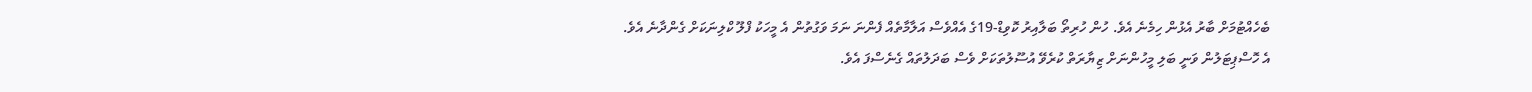ބެހެއްޓުމަށް ބާރު އެޅުން ހިމެނެ އެވެ. ހުން ހުރިތޯ ބަލާއިރު ކޮވިޑް-19ގެ އެއްވެސް އަލާމާތެއް ފެންނަ ނަމަ ވަގުތުން އެ މީހަކު ފްލޫ ކްލިނަކަށް ގެންދާނެ އެވެ.
އެ ހޮސްޕިޓަލުން ވަނީ ބަލި މީހުންނަށް ޒިޔާރަތް ކުރެވޭ އުސޫލުތަކަށް ވެސް ބަދަލުތައް ގެނެސްފަ އެވެ.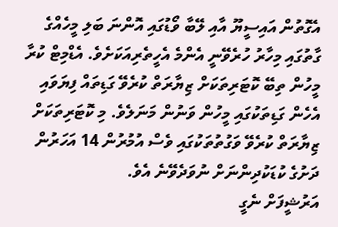އެގޮތުން އައިސީޔޫ އާއި ލޭބާ ވޯޑުގައި އޮންނަ ބަލި މީހެއްގެ ގާތުގައި މިހާރު ހުރެވޭނީ އެންމެ އެހީތެރިއަކަށެވެ. އެޑްމިޓް ކުރާ މީހުން ތިބޭ ކޮޓަރިތަކަށް ޒިޔާރަތް ކުރެވޭ ގަޑިތައް ފިޔަވައި އެހެން ގަޑިތަކުގައި މީހުން ވަނުން މަނަލެވެ. މި ކޮޓަރިތަކަށް ޒިޔާރަތް ކުރެވޭ ވަގުތުތަކުގައި ވެސް އުމުރުން 14 އަހަރުން ދަށުގެ ކުޑަކުދިންނަށް ނުވަދެވޭނެ އެވެ.
އަރުޝީފަށް ނެގީ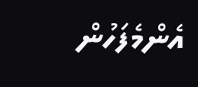އެންމެފަހުން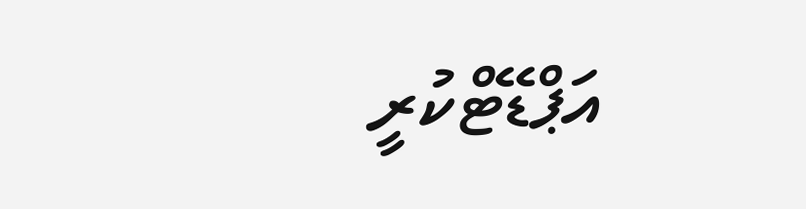އަޕްޑޭޓްކުރީ